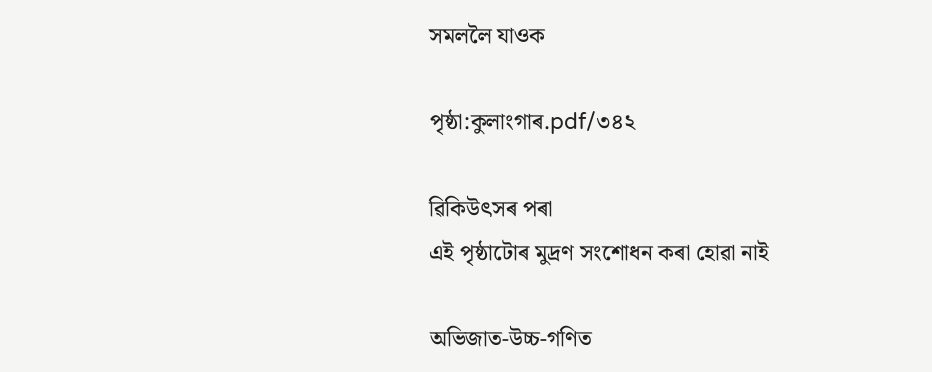সমললৈ যাওক

পৃষ্ঠা:কুলাংগাৰ.pdf/৩৪২

ৱিকিউৎসৰ পৰা
এই পৃষ্ঠাটোৰ মুদ্ৰণ সংশোধন কৰা হোৱা নাই

অভিজাত-উচ্চ-গণিত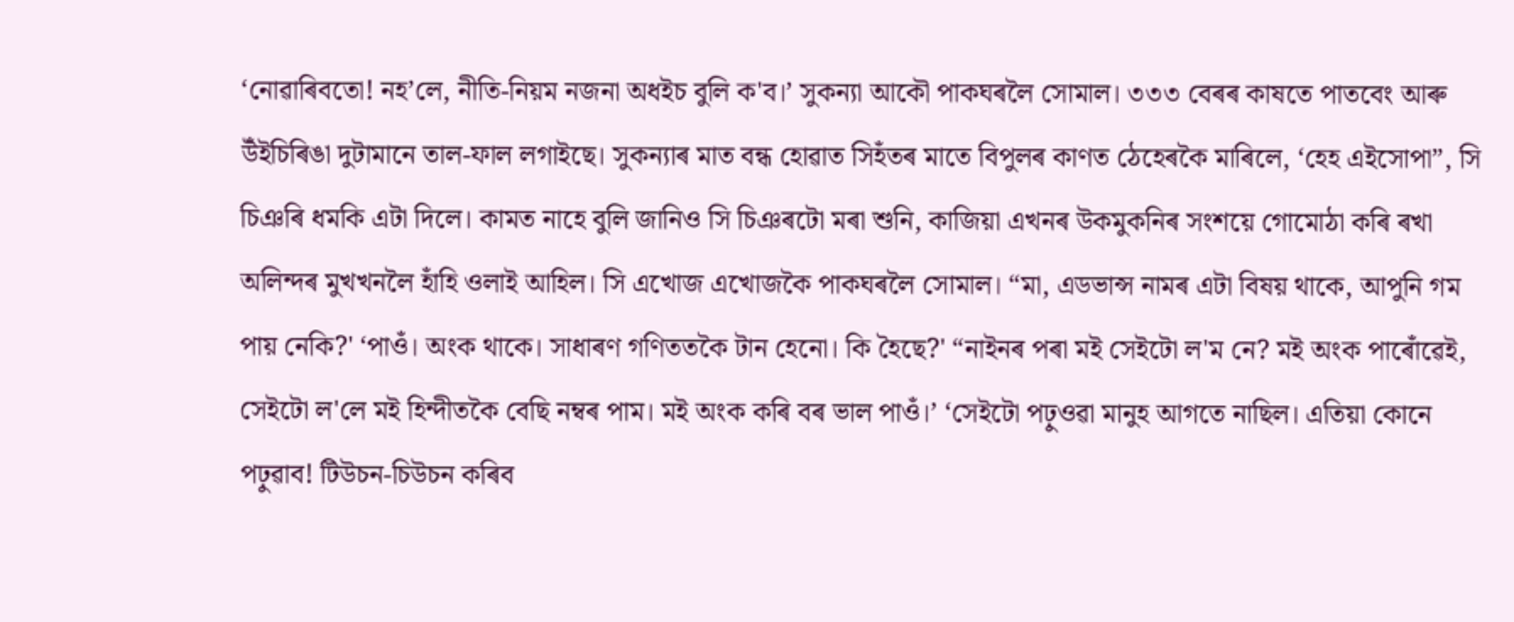‘নোৱাৰিবতো! নহ’লে, নীতি-নিয়ম নজনা অধইচ বুলি ক'ব।’ সুকন্যা আকৌ পাকঘৰলৈ সোমাল। ৩৩৩ বেৰৰ কাষতে পাতবেং আৰু উঁইচিৰিঙা দুটামানে তাল-ফাল লগাইছে। সুকন্যাৰ মাত বন্ধ হোৱাত সিহঁতৰ মাতে বিপুলৰ কাণত ঠেহেৰকৈ মাৰিলে, ‘হেহ এইসোপা”, সি চিঞৰি ধমকি এটা দিলে। কামত নাহে বুলি জানিও সি চিঞৰটো মৰা শুনি, কাজিয়া এখনৰ উকমুকনিৰ সংশয়ে গোমোঠা কৰি ৰখা অলিন্দৰ মুখখনলৈ হাঁহি ওলাই আহিল। সি এখোজ এখোজকৈ পাকঘৰলৈ সোমাল। “মা, এডভান্স নামৰ এটা বিষয় থাকে, আপুনি গম পায় নেকি?' ‘পাওঁ। অংক থাকে। সাধাৰণ গণিততকৈ টান হেনো। কি হৈছে?' “নাইনৰ পৰা ম‍ই সেইটো ল'ম নে? মই অংক পাৰোঁৱেই, সেইটো ল'লে ম‍ই হিন্দীতকৈ বেছি নম্বৰ পাম। মই অংক কৰি বৰ ভাল পাওঁ।’ ‘সেইটো পঢ়ুওৱা মানুহ আগতে নাছিল। এতিয়া কোনে পঢ়ুৱাব! টিউচন-চিউচন কৰিব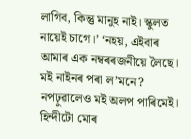লাগিব, কিন্তু মানুহ নাই। স্কুলত নায়েই চাগে।’ ‘নহয়, এইবাৰ আমাৰ এক নম্বৰৰজনীয়ে লৈছে। ম‍ই নাইনৰ পৰা ল’মনে? নপঢ়ুৱালেও মই অলপ পাৰিমেই। হিন্দীটো মোৰ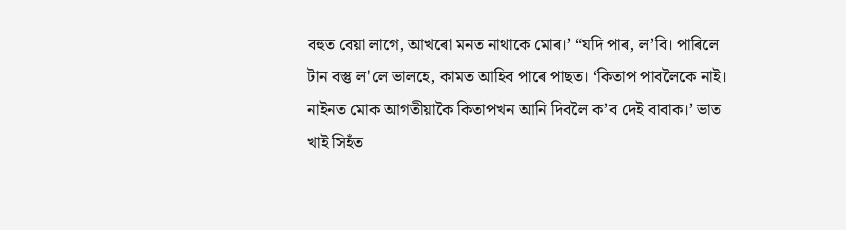বহুত বেয়া লাগে, আখৰো মনত নাথাকে মোৰ।’ “যদি পাৰ, ল’বি। পাৰিলে টান বস্তু ল'লে ভালহে, কামত আহিব পাৰে পাছত। ‘কিতাপ পাবলৈকে নাই। নাইনত মোক আগতীয়াকৈ কিতাপখন আনি দিবলৈ ক’ব দেই বাবাক।’ ভাত খাই সিহঁত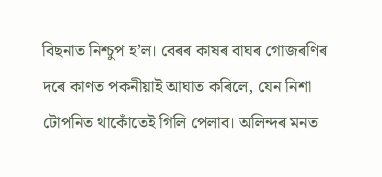বিছনাত নিশ্চুপ হ’ল। বেৰৰ কাষৰ বাঘৰ গোজৰণিৰ দৰে কাণত পকনীয়াই আঘাত কৰিলে, যেন নিশা টোপনিত থাকোঁতেই গিলি পেলাব। অলিন্দৰ মনত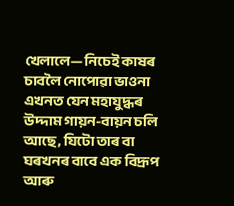খেলালে— নিচেই কাষৰ চাবলৈ নোপোৱা ভাওনা এখনত যেন মহাযুদ্ধৰ উদ্দাম গায়ন-বায়ন চলি আছে, যিটো তাৰ বা ঘৰখনৰ বাবে এক বিদ্ৰূপ আৰু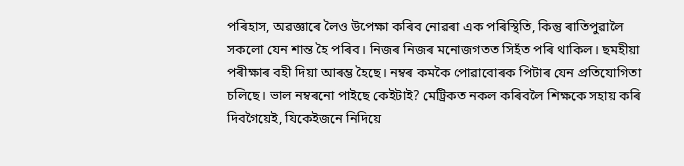পৰিহাস, অৱজ্ঞাৰে লৈও উপেক্ষা কৰিব নোৱৰা এক পৰিস্থিতি, কিন্তু ৰাতিপুৱালৈ সকলো যেন শান্ত হৈ পৰিব। নিজৰ নিজৰ মনোজগতত সিহঁত পৰি থাকিল। ছমহীয়া পৰীক্ষাৰ বহী দিয়া আৰম্ভ হৈছে। নম্বৰ কমকৈ পোৱাবোৰক পিটাৰ যেন প্ৰতিযোগিতা চলিছে। ভাল নম্বৰনো পাইছে কেইটাই? মেট্ৰিকত নকল কৰিবলৈ শিক্ষকে সহায় কৰি দিবগৈয়েই, যিকেইজনে নিদিয়ে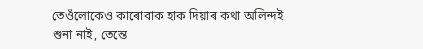তেওঁলোকেও কাৰোবাক হাক দিয়াৰ কথা অলিন্দই শুনা নাই, তেন্তে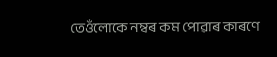তেওঁলোকে নম্বৰ কম পোৱাৰ কাৰণে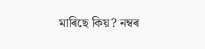মাৰিছে কিয়? নম্বৰ